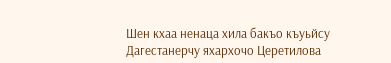Шен кхаа ненаца хила бакъо къуьйсу Дагестанерчу яхархочо Церетилова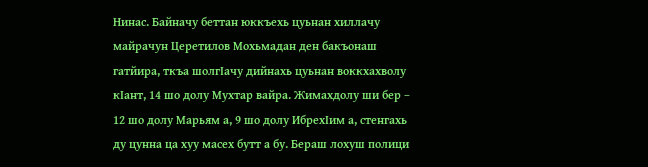Нинас. Байначу беттан юккъехь цуьнан хиллачу майрачун Церетилов Мохьмадан ден бакъонаш гатйира, ткъа шолгIачу дийнахь цуьнан воккхахволу кIант, 14 шо долу Мухтар вайра. Жимахдолу ши бер – 12 шо долу Марьям а, 9 шо долу ИбрехIим а, стенгахь ду цунна ца хуу масех бутт а бу. Бераш лохуш полици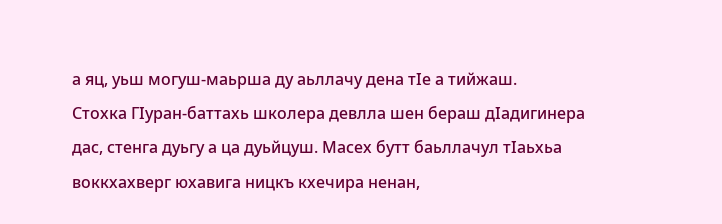а яц, уьш могуш-маьрша ду аьллачу дена тIе а тийжаш.
Стохка ГIуран-баттахь школера девлла шен бераш дIадигинера дас, стенга дуьгу а ца дуьйцуш. Масех бутт баьллачул тIаьхьа воккхахверг юхавига ницкъ кхечира ненан,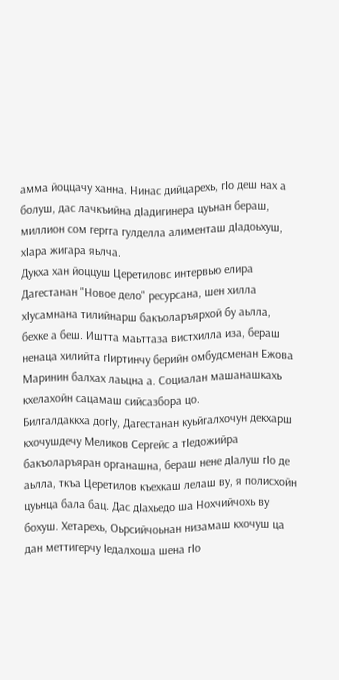амма йоццачу ханна. Нинас дийцарехь, гIо деш нах а болуш, дас лачкъийна дIадигинера цуьнан бераш, миллион сом гергга гулделла алименташ дIадоьхуш, хIара жигара яьлча.
Дукха хан йоццуш Церетиловс интервью елира Дагестанан "Новое дело" ресурсана, шен хилла хIусамнана тилийнарш бакъоларъярхой бу аьлла, бехке а беш. Иштта маьттаза вистхилла иза, бераш ненаца хилийта гIиртинчу берийн омбудсменан Ежова Маринин балхах лаьцна а. Социалан машанашкахь кхелахойн сацамаш сийсазбора цо.
Билгалдаккха догIу, Дагестанан куьйгалхочун декхарш кхочушдечу Меликов Сергейс а тIедожийра бакъоларъяран органашна, бераш нене дIалуш гIо де аьлла, ткъа Церетилов къехкаш лелаш ву, я полисхойн цуьнца бала бац. Дас дIахьедо ша Нохчийчохь ву бохуш. Хетарехь, Оьрсийчоьнан низамаш кхочуш ца дан меттигерчу Iедалхоша шена гIо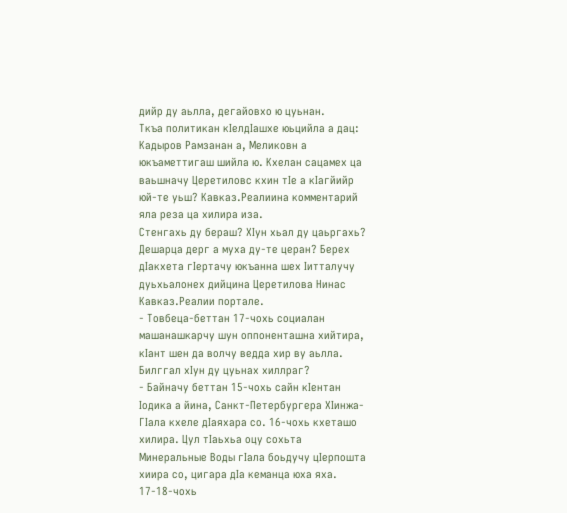дийр ду аьлла, дегайовхо ю цуьнан.
Ткъа политикан кIелдIашхе юьцийла а дац: Кадыров Рамзанан а, Меликовн а юкъаметтигаш шийла ю. Кхелан сацамех ца ваьшначу Церетиловс кхин тIе а кIагйийр юй-те уьш? Кавказ.Реалиина комментарий яла реза ца хилира иза.
Стенгахь ду бераш? ХIун хьал ду цаьргахь? Дешарца дерг а муха ду-те церан? Берех дIакхета гIертачу юкъанна шех Iитталучу дуьхьалонех дийцина Церетилова Нинас Кавказ.Реалии портале.
- Товбеца-беттан 17-чохь социалан машанашкарчу шун оппоненташна хийтира, кIант шен да волчу ведда хир ву аьлла. Билггал хIун ду цуьнах хиллраг?
- Байначу беттан 15-чохь сайн кIентан Iодика а йина, Санкт-Петербургера ХIинжа-ГIала кхеле дIаяхара со. 16-чохь кхеташо хилира. Цул тIаьхьа оцу сохьта Минеральные Воды гIала боьдучу цIерпошта хиира со, цигара дIа кеманца юха яха. 17-18-чохь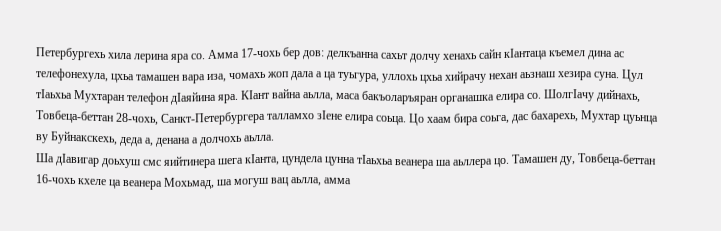Петербургехь хила лерина яра со. Амма 17-чохь бер дов: делкъанна сахьт долчу хенахь сайн кIантаца къемел дина ас телефонехула, цхьа тамашен вара иза, чомахь жоп дала а ца туьгура, уллохь цхьа хийрачу нехан аьзнаш хезира суна. Цул тIаьхьа Мухтаран телефон дIаяйина яра. КIант вайна аьлла, маса бакъоларъяран органашка елира со. ШолгIачу дийнахь, Товбеца-беттан 28-чохь, Санкт-Петербургера талламхо зIене елира соьца. Цо хаам бира соьга, дас бахарехь, Мухтар цуьнца ву Буйнакскехь, деда а, денана а долчохь аьлла.
Ша дIавигар доьхуш смс яийтинера шега кIанта, цундела цунна тIаьхьа веанера ша аьллера цо. Тамашен ду, Товбеца-беттан 16-чохь кхеле ца веанера Мохьмад, ша могуш вац аьлла, амма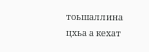тоьшаллина цхьа а кехат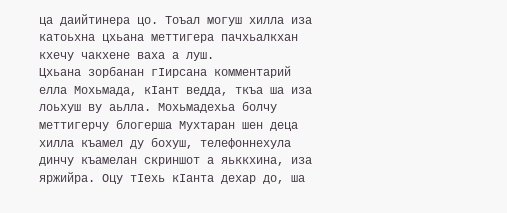ца даийтинера цо. Тоъал могуш хилла иза катоьхна цхьана меттигера пачхьалкхан кхечу чакхене ваха а луш.
Цхьана зорбанан гIирсана комментарий елла Мохьмада, кIант ведда, ткъа ша иза лоьхуш ву аьлла. Мохьмадехьа болчу меттигерчу блогерша Мухтаран шен деца хилла къамел ду бохуш, телефоннехула динчу къамелан скриншот а яьккхина, иза яржийра. Оцу тIехь кIанта дехар до, ша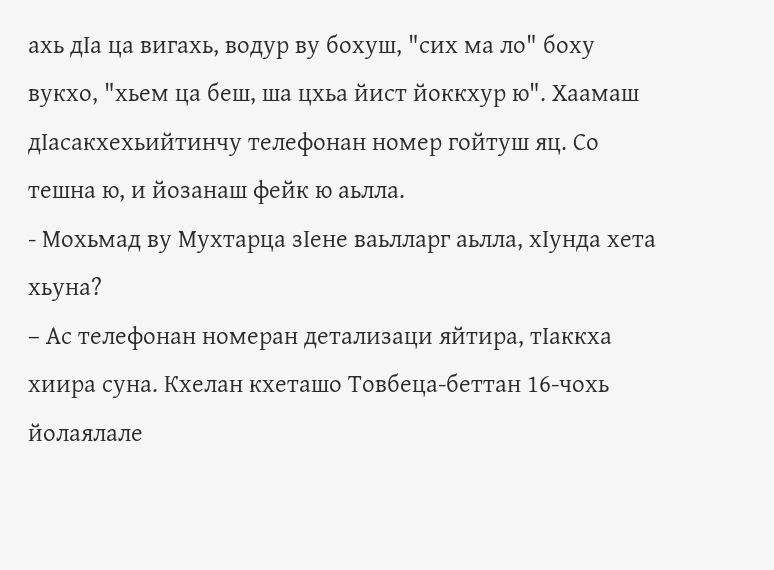ахь дIа ца вигахь, водур ву бохуш, "сих ма ло" боху вукхо, "хьем ца беш, ша цхьа йист йоккхур ю". Хаамаш дIасакхехьийтинчу телефонан номер гойтуш яц. Со тешна ю, и йозанаш фейк ю аьлла.
- Мохьмад ву Мухтарца зIене ваьлларг аьлла, хIунда хета хьуна?
– Ас телефонан номеран детализаци яйтира, тIаккха хиира суна. Кхелан кхеташо Товбеца-беттан 16-чохь йолаялале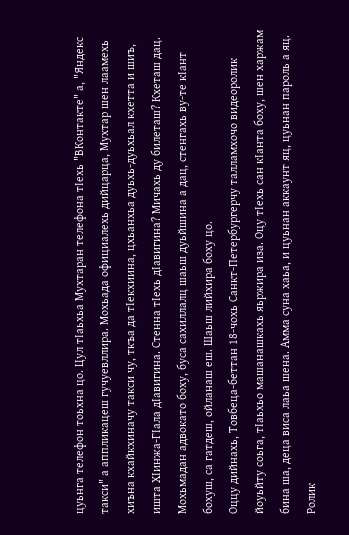цуьнга телефон тоьхна цо. Цул тIаьхьа Мухтаран телефона тIехь "ВКонтакте" а, "Яндекс такси" а аппликацеш гучуевллира. Мохьада официалехь дийцарца, Мухтар шен лаамехь хиъна кхайкхиначу такси чу, ткъа да тIекхиина, цхьанхьа дуьхь-дуьхьал кхетта и шиъ, ишта ХIинжа-ГIала дIавигина. Стенна тIехь дIавигина? Мичахь ду билеташ? Кхеташ дац. Мохьмадан адвокато боху, буса сахиллалц шаьш дуьйшина а дац, стенгахь ву-те кIант бохуш, са гатдеш, ойланаш еш. Шаьш лийхира боху цо.
Оццу дийнахь, Товбеца-беттан 18-чохь Санкт-Петербургерчу талламхочо видеоролик йоуьйту соьга, тIаьхьо машанашкахь яьржира иза. Оцу тIехь сан кIанта боху, шен харжам бина ша, деца виса лаьа шена. Амма суна хаьа, и цуьнан аккаунт яц, цуьнан пароль а яц. Ролик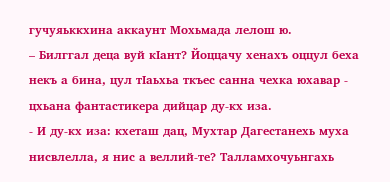гучуяьккхина аккаунт Мохьмада лелош ю.
– Билггал деца вуй кIант? Йоццачу хенахъ оццул беха некъ а бина, цул тIаьхьа ткъес санна чехка юхавар - цхьана фантастикера дийцар ду-кх иза.
- И ду-кх иза: кхеташ дац, Мухтар Дагестанехь муха нисвлелла, я нис а веллий-те? Талламхочуьнгахь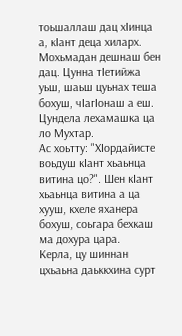тоьшаллаш дац хIинца а, кIант деца хиларх. Мохьмадан дешнаш бен дац. Цунна тIетийжа уьш, шаьш цуьнах теша бохуш, чIагIонаш а еш. Цундела лехамашка ца ло Мухтар.
Ас хоьтту: "ХIордайисте воьдуш кIант хьаьнца витина цо?". Шен кIант хьаьнца витина а ца хууш, кхеле яханера бохуш, соьгара бехкаш ма дохура цара.
Керла, цу шиннан цхьаьна даьккхина сурт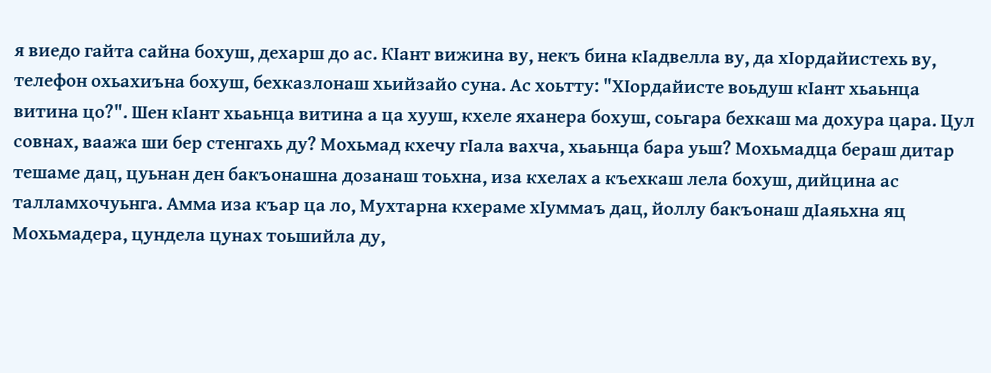я виедо гайта сайна бохуш, дехарш до ас. КIант вижина ву, некъ бина кIадвелла ву, да хIордайистехь ву, телефон охьахиъна бохуш, бехказлонаш хьийзайо суна. Ас хоьтту: "ХIордайисте воьдуш кIант хьаьнца витина цо?". Шен кIант хьаьнца витина а ца хууш, кхеле яханера бохуш, соьгара бехкаш ма дохура цара. Цул совнах, ваажа ши бер стенгахь ду? Мохьмад кхечу гIала вахча, хьаьнца бара уьш? Мохьмадца бераш дитар тешаме дац, цуьнан ден бакъонашна дозанаш тоьхна, иза кхелах а къехкаш лела бохуш, дийцина ас талламхочуьнга. Амма иза къар ца ло, Мухтарна кхераме хIуммаъ дац, йоллу бакъонаш дIаяьхна яц Мохьмадера, цундела цунах тоьшийла ду,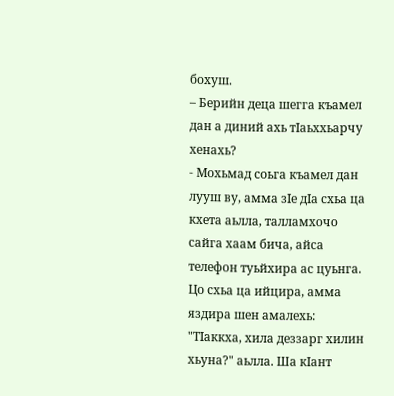бохуш.
– Берийн деца шегга къамел дан а диний ахь тIаьххьарчу хенахь?
- Мохьмад соьга къамел дан лууш ву, амма зIе дIа схьа ца кхета аьлла, талламхочо сайга хаам бича, айса телефон туьйхира ас цуьнга. Цо схьа ца ийцира, амма яздира шен амалехь: "ТIаккха, хила деззарг хилин хьуна?" аьлла. Ша кIант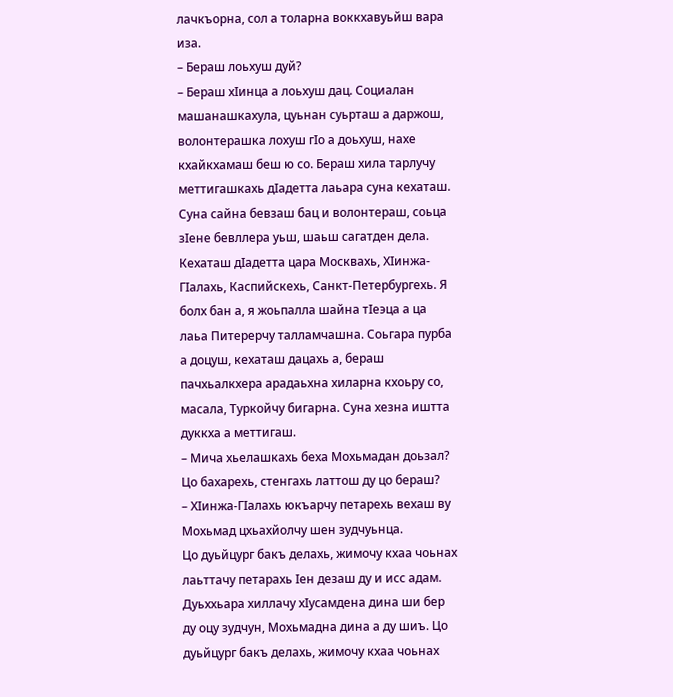лачкъорна, сол а толарна воккхавуьйш вара иза.
– Бераш лоьхуш дуй?
– Бераш хIинца а лоьхуш дац. Социалан машанашкахула, цуьнан суьрташ а даржош, волонтерашка лохуш гIо а доьхуш, нахе кхайкхамаш беш ю со. Бераш хила тарлучу меттигашкахь дIадетта лаьара суна кехаташ. Суна сайна бевзаш бац и волонтераш, соьца зIене бевллера уьш, шаьш сагатден дела. Кехаташ дIадетта цара Москвахь, ХIинжа-ГIалахь, Каспийскехь, Санкт-Петербургехь. Я болх бан а, я жоьпалла шайна тIеэца а ца лаьа Питерерчу талламчашна. Соьгара пурба а доцуш, кехаташ дацахь а, бераш пачхьалкхера арадаьхна хиларна кхоьру со, масала, Туркойчу бигарна. Суна хезна иштта дуккха а меттигаш.
– Мича хьелашкахь беха Мохьмадан доьзал? Цо бахарехь, стенгахь латтош ду цо бераш?
– ХIинжа-ГIалахь юкъарчу петарехь вехаш ву Мохьмад цхьахйолчу шен зудчуьнца.
Цо дуьйцург бакъ делахь, жимочу кхаа чоьнах лаьттачу петарахь Iен дезаш ду и исс адам.
Дуьххьара хиллачу хIусамдена дина ши бер ду оцу зудчун, Мохьмадна дина а ду шиъ. Цо дуьйцург бакъ делахь, жимочу кхаа чоьнах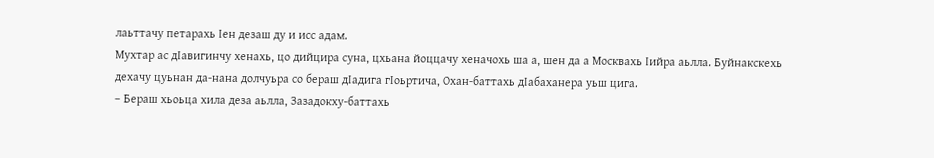лаьттачу петарахь Iен дезаш ду и исс адам.
Мухтар ас дIавигинчу хенахь, цо дийцира суна, цхьана йоццачу хеначохь ша а, шен да а Москвахь Iийра аьлла. Буйнакскехь дехачу цуьнан да-нана долчуьра со бераш дIадига гIоьртича, Охан-баттахь дIабаханера уьш цига.
– Бераш хьоьца хила деза аьлла, Зазадокху-баттахь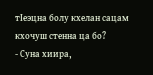тIеэцна болу кхелан сацам кхочуш стенна ца бо?
- Суна хиира,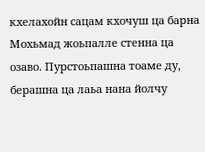кхелахойн сацам кхочуш ца барна Мохьмад жоьпалле стенна ца озаво. Пурстоьпашна тоаме ду, берашна ца лаьа нана йолчу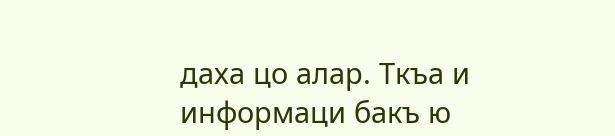даха цо алар. Ткъа и информаци бакъ ю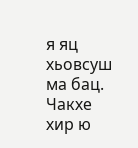я яц хьовсуш ма бац.
Чакхе хир ю